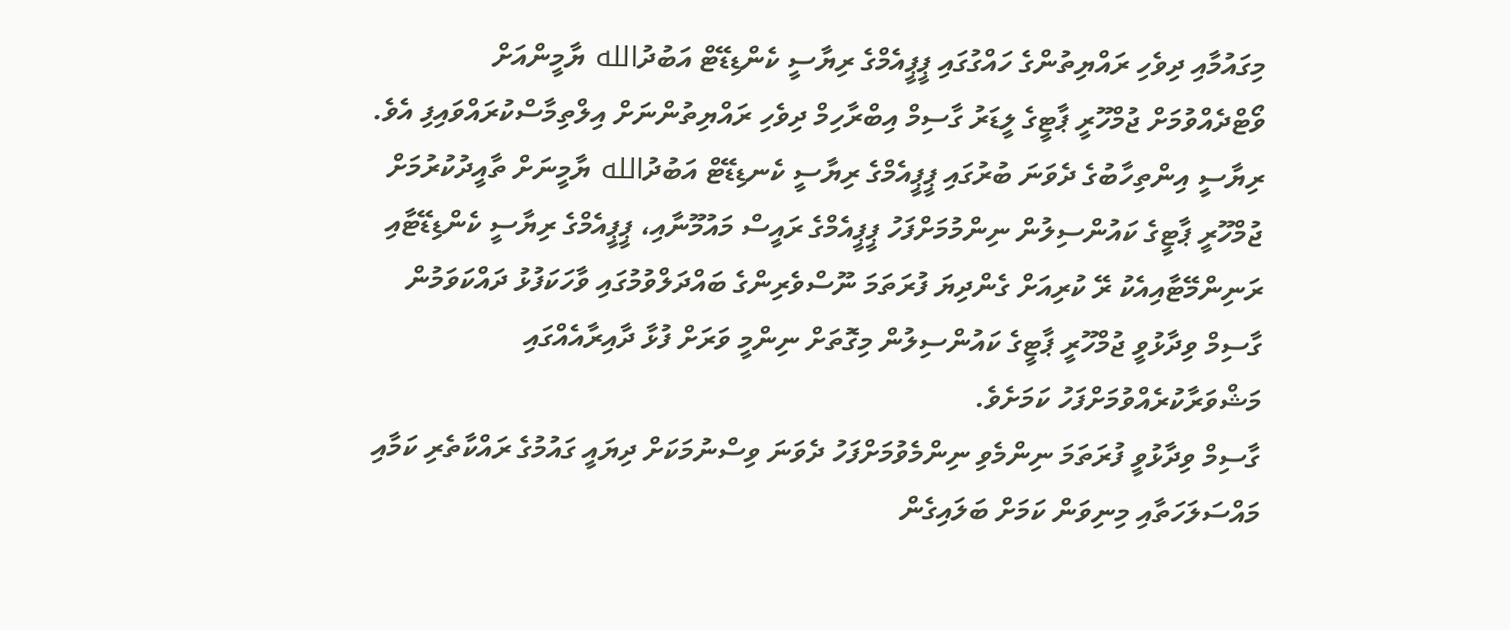މިގައުމާއި ދިވެހި ރައްޔިތުންގެ ހައްގުގައި ޕީޕީއެމްގެ ރިޔާސީ ކެންޑިޑޭޓް އަބުދުالله ޔާމީންއަށް ވޯޓްދެއްވުމަށް ޖުމްހޫރީ ޕާޓީގެ ލީޑަރު ގާސިމް އިބްރާހިމް ދިވެހި ރައްޔިތުންނަށް އިލްތިމާސްކުރައްވައިފި އެވެ.
ރިޔާސީ އިންތިހާބުގެ ދެވަނަ ބުރުގައި ޕީޕީއެމްގެ ރިޔާސީ ކެނޑިޑޭޓް އަބުދުالله ޔާމީނަށް ތާއީދުކުރުމަށް ޖުމްހޫރީ ޕާޓީގެ ކައުންސިލުން ނިންމުމަށްފަހު ޕީޕީއެމްގެ ރައީސް މައުމޫނާއި، ޕީޕީއެމްގެ ރިޔާސީ ކެންޑިޑޭޓާއި ރަނިންމޭޓާއިއެކު ރޭ ކުރިއަށް ގެންދިޔަ ފުރަތަމަ ނޫސްވެރިންގެ ބައްދަލްވުމުގައި ވާހަކަފުޅު ދައްކަވަމުން ގާސިމް ވިދާޅުވީ ޖުމްހޫރީ ޕާޓީގެ ކައުންސިލުން މިގޮތަށް ނިންމީ ވަރަށް ފުޅާ ދާއިރާއެއްގައި މަޝްވަރާކުރެއްވުމަށްފަހު ކަމަށެވެ.
ގާސިމް ވިދާޅުވީ ފުރަތަމަ ނިންމެވި ނިންމެވުމަށްފަހު ދެވަނަ ވިސްނުމަކަށް ދިޔައީ ގައުމުގެ ރައްކާތެރި ކަމާއި މައްސަލަހަތާއި މިނިވަން ކަމަށް ބަލައިގެން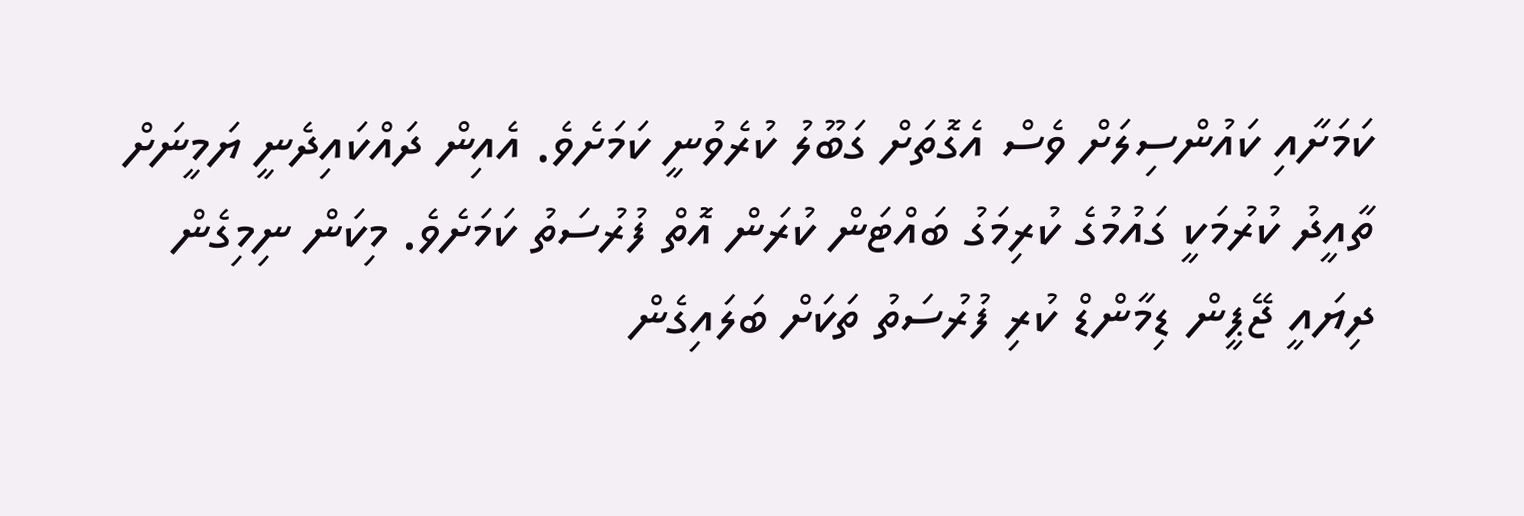ކަމަށާއި ކައުންސިލަށް ވެސް އެގޮތަށް ގަބޫލު ކުރެވުނީ ކަމަށެވެ. އެއިން ދައްކައިދެނީ ޔަމީނަށް ތާއީދު ކުރުމަކީ ގައުމުގެ ކުރިމަގު ބައްޓަން ކުރަން އޮތް ފުރުސަތު ކަމަށެވެ. މިކަން ނިމިގެން ދިޔައީ ޖޭޕީން ޑިމާންޑް ކުރި ފުރުސަތު ތަކަށް ބަލައިގެން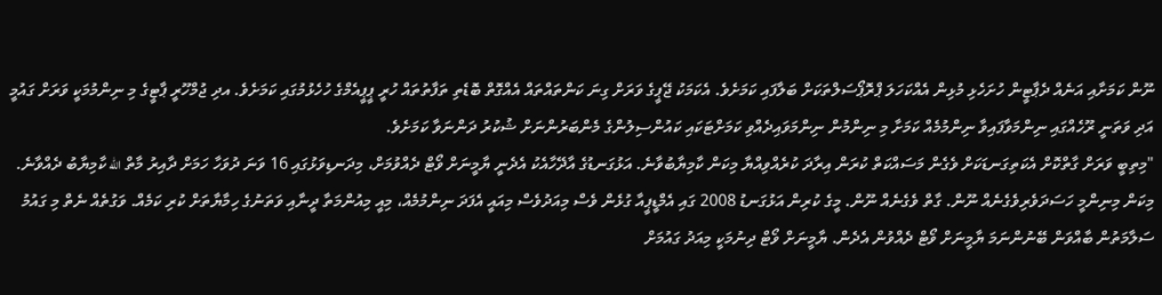ނޫން ކަމަށާއި އަނެއް ދެޕާޓީން ހުށަހެޅި މުޅިން އެއްކަހަލަ ޕްރޮޕޯސަލްތަކަށް ބަލާފައި ކަމަށެވެ. އެކަމަކު ޖޭޕީގެ ވަރަށް ގިނަ ކަންތައްތައް އެއްގޮތް ބޮޑެތި ތަފާތުތައް ހުރީ ޕީޕީއެމްގެ ހުހެޅުމުގައި ކަމަށެވެ. އދި ޖުމްހޫރީ ޕާޓީގެ މި ނިންމުމަކީ ވަރަށް ގައުމީ އަދި ވަތަނީ ރޫހެއްގައި ނިންމަވާފައިވާ ނިންމުމެއް ކަމަށާ މި ނިންމުން ނިންމަވައިދެއްވި ކަމަށްޓަކައި ކައުންސިލުންގެ މެންބަރުންނަށް ޝުކުރު ދަންނަވާ ކަމަށެވެ.
"މިތިބީ ވަރަށް ގާތްކޮށް އެކަތިގަނޑަކަށް ވެގެން މަސައްކަތް ކުރަން އިރާދަ ކުރެއްވިއްޔާ މިކަން ކާމިޔާބުވާނެ. އަޅުގަނޑުގެ އާދޭހާއެކު އެދެނީ ޔާމީނަށް ވޯޓް ދެއްވުމަށް، މިދަނޑިވަޅުގައި 16 ވަނަ ދުވަހާ ހަމަށް ދާއިރު މާތް الله ކާމިޔާބު ދެއްވާނެ. މިކަން މިނިންމީ ހަސަދަވެރިވެގެނެއް ނޫން. ގާތް ވެގެނެއް ނޫން. މީގެ ކުރިން އަޅުގަނޑު 2008 ގައި އެމްޑީޕީއާ ގުޅެން ވެސް މިއަދުވެސް މިއައީ އެފަދަ ނިންމުމެއް، މިއީ މިއުންމަތާ ދީނާއި ވަތަނުގެ ހިމާޔާތަށް ކުރި ކަމެއް. ވަގުތެއް ނެތް މި ގައުމު ސަލާމަތުން ބާއްވަން ބޭނުންނަމަ ޔާމީނަށް ވޯޓް ދެއްވުން އެދެން. ޔާމީނަށް ވޯޓް ދިނުމަކީ މިއަދު ގައުމަށް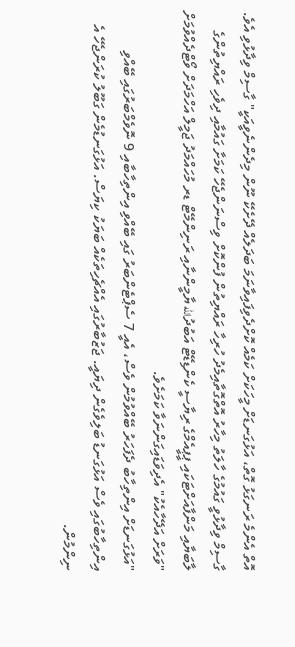އޮތް އެންމެ ރަނގަޅު ގޮތް، އަޅުގަނޑަށް މީހަކަށް ކަމެއް ކޮށްދެވިފައިވާނަމަ ބަދަލެއް ދޭށެކޭ ނޫން މިދެންނެވީއަކީ" ގާސިމް ވިދާޅުވި އެވެ.
ގާސިމް ވިދާޅުވީ ގައުމުގެ ހާލަތު މިހާރު އޮތްގޮތާއިމެދު ހުރިހާ ރައްޔިތުން ފުންކޮށް ވިސްނަންޖެހޭ ކަމަށާ ގައުމާއި ދިވެހި ރައްޔިތުންގެ ލާބަޔާއި މަންފާއަށްޓަކައި ޕީޕީއެމްގެ ރިޔާސީ ކެންޑިޑޭޓް އަބުދުالله ޔާމީންނާއި ރަނިންމޭޓް ޑރ މުހައްމަދު ޖަމީލް އަހްމަދަށް ވޯޓްދެއްވުމަށް "ވަރަށް އަދޭހާއެކު" އެދިވަޑައިގަންނަވާ ކަމަށެވެ.
"އަޅުގަނޑަށް އިންތިހާބު ދެފަހަރު ބޭއްވުމުން ވެސް، އެއީ 7 ސެޕްޓެންބަރު ގައި ބޭއްވި އިންތިހާބާއި 9 ނޮވެމްބަރުގައި ބޭއްވި އިންތިހާބުގައި ވެސް އަޅުގަނޑު ބަލިވެގެން ދިޔައީ. ޖަޒުބާރުގައި އެއްޗެހިތަކެއް ބަޔަކު ކިޔަސް. އަޅުގަނޑުމެން ގަބޫލު ކުރަންޖެހޭ އެ ނިންމުން.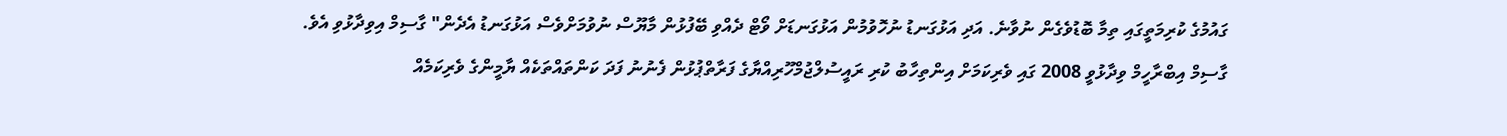ގައުމުގެ ކުރިމަތީގައި ތިމާ ބޮޑުވެގެން ނުވާނެ. އަދި އަޅުގަނޑު ނުހޮވުމުން އަޅުގަނޑަށް ވޯޓް ދެއްވި ބޭފުޅުން މާޔޫސް ނުވުމަށްވެސް އަޅުގަނޑު އެދެން" ގާސިމް އިވިދާޅުވި އެވެ.
ގާސިމް އިބްރާހީމް ވިދާޅުވީ 2008 ގައި ވެރިކަމަށް އިންތިހާބު ކުރި ރައީސުލްޖުމްހޫރިއްޔާގެ ފަރާތްޕުޅުން ފެނުނު ފަދަ ކަންތައްތަކެއް ޔާމީންގެ ވެރިކަމެއް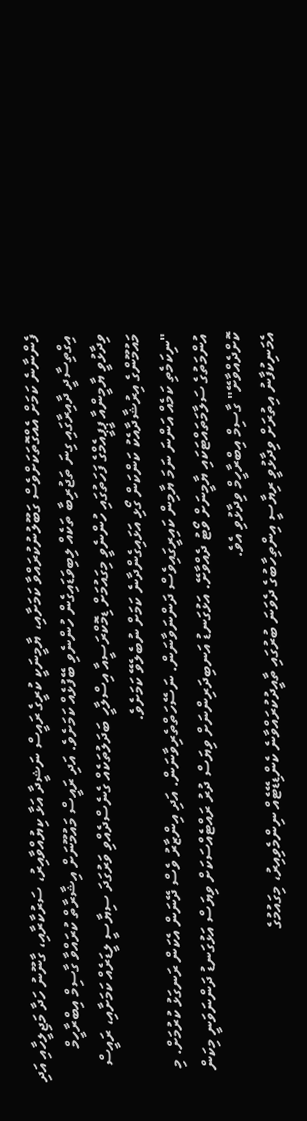ފެންނާނެ ކަމަށް އެއްގޮތަކަށްވެސް ގަބޫލުނުކުރައްވާ ކަމަށާއި، ޔާމީނަކީ ކުރީގެ ރައީސް ނަޝީދާ އަޅާ ކިޔުއްވާއިރު، ސަރުކާރާއި، ގާނޫނު ހަދާ މަޖިލީހާއި އަދި އިގްތިސާދީ ދާއިރާގައި ގިނަ ތަޖުރިބާ ތަކެއް ލިބިވަޑައިގެން ހުންނެވި ބޭފުޅެއް ކަމަށެވެ. އަދި ރައީސް މައުމޫނަށް އިޝާރާތް ކުރައްވާ ގާސިމް އިބްރާހީމް ވިދާޅުވީ ޔާމީންއާ ޕީޕީއެމްގެ ފަހަތުގައި ހުންނެވީ މިގައުމަށް ޑިމޮކްރަސީއާ އިސްލާހީ ބަދަލުތަކެއް ގެނެސްދެއްވި ވަރުގަދަ ސިޔާސީ ލީޑަރެއް ކަމަށާއި، ރައީސް މައުމޫންގެ އިރުޝާދާއެކު ކަންކަން ގޯޅި އަޅައިގެންދާނެ ކަމަށް ނުބެލެވޭ ކަމަށެވެ.
"ނިކަމެތި ކަމެއް އަންނަ ނަމަ ޔާމިން ކައިރީގައިވެސް ދަންނަވާނަން. ނަސޭހަތްތެރިވާނަން. އަދި އިންޒާރު ވެސް ދޭނަން އެކަން ރަނގަޅު ކުރުމަށް. މި އުންމަތުގެ ސަލާމަތައްޓަކައި ޔާމީނަށް ވޯޓު ދެއްވާށޭ. އަޅުގަނޑު އަނބިދަރިންނަށް ވިޔަސް ދުރު ރައްޓެއްސަކަށް ވިޔަސް އަޅުގަނޑު ދަންނަވަނީ މިކަން ކޮށްދެއްވާށޭ" ގާސިމް އިބްރާހީމް ވިދާޅުވި އެވެ.
އެމަނިކުފާނު އިތުރަށް ވިދާޅުވީ ރިޔާސީ އިންތިހާބުގެ ދެވަނަ ބުރުގައި ތާއީދުކުރައްވާނެ ކެންޑިޑޭޓެއް ނިންމެވިއިރު، މިގައުމުގެ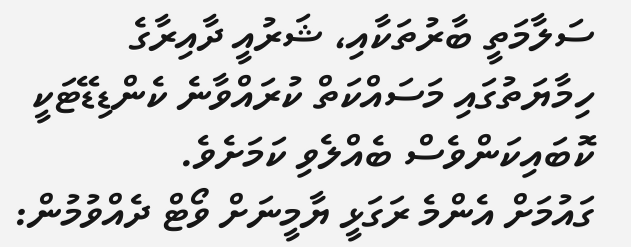ސަލާމަތީ ބާރުތަކާއި، ޝަރުއީ ދާއިރާގެ ހިމާޔަތުގައި މަސައްކަތް ކުރައްވާނެ ކެންޑިޑޭޓަކީ ކޮބައިކަންވެސް ބެއްލެވި ކަމަށެވެ.
ގައުމަށް އެންމެ ރަގަޅީ ޔާމީނަށް ވޯޓް ދެއްވުމުން: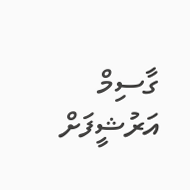ގާސިމް
އަރުޝީފަށް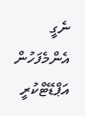ނެގީ
އެންމެފަހުން އަޕްޑޭޓްކުރީ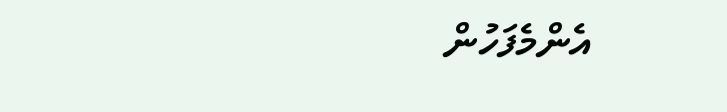އެންމެފަހުން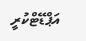އަޕްޑޭޓްކުރީ